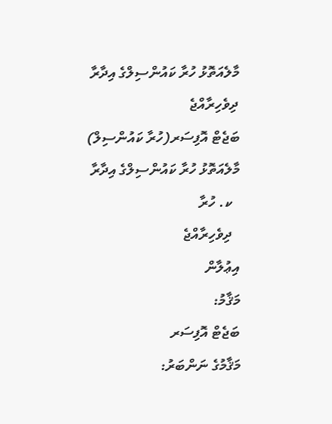މާލެއަތޮޅު ހުރާ ކައުންސިލްގެ އިދާރާ
ދިވެހިރާއްޖެ
ބަޖެޓް އޮފިސަރ(ހުރާ ކައުންސިލް)
މާލެއަތޮޅު ހުރާ ކައުންސިލްގެ އިދާރާ
  ކ. ހުރާ
  ދިވެހިރާއްޖެ
އިޢުލާން
މަޤާމު:
ބަޖެޓް އޮފިސަރ
މަޤާމުގެ ނަންބަރު: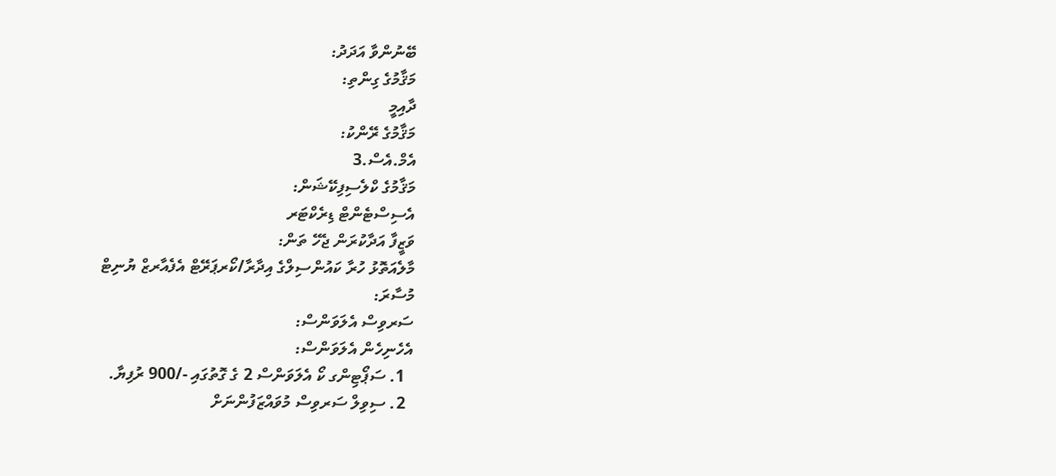ބޭނުންވާ އަދަދު:
މަޤާމުގެ ގިންތި:
ދާއިމީ
މަޤާމުގެ ރޭންކު:
އެމް.އެސް.3
މަޤާމުގެ ކްލެސިފިކޭޝަން:
އެސިސްޓެންޓް ޑިރެކްޓަރ
ވަޒީފާ އަދާކުރަން ޖެހޭ ތަން:
މާލެއަތޮޅު ހުރާ ކައުންސިލްގެ އިދާރާ/ކޯރޕަރޭޓް އެފެއާރޒް ޔުނިޓް
މުސާރަ:
ސަރވިސް އެލަވަންސް:
އެހެނިހެން އެލަވަންސް:
  1. ސަޕޯޓިންގ ކޯ އެލަވަންސް 2 ގެ ގޮތުގައި -/900 ރުފިޔާ.
  2. ސިވިލް ސަރވިސް މުވައްޒަފުންނަށް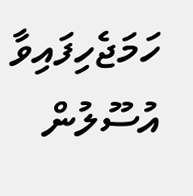ހަމަޖެހިފައިވާ އުސޫލުން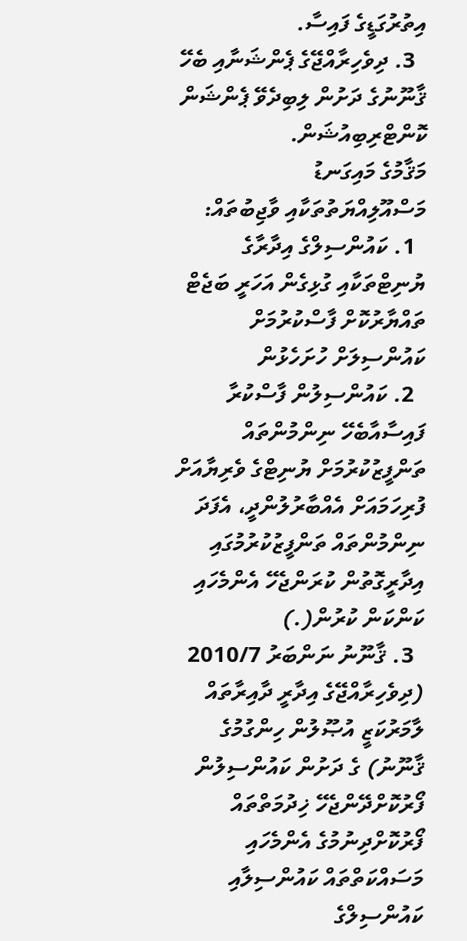އިތުރުގަޑީގެ ފައިސާ.
  3. ދިވެހިރާއްޖޭގެ ޕެންޝަނާއި ބެހޭ ޤާނޫނުގެ ދަށުން ލިބިދެވޭ ޕެންޝަން ކޮންޓްރިބިއުޝަން.
މަޤާމުގެ މައިގަނޑު މަސްއޫލިއްޔަތުތަކާއި ވާޖިބުތައް:
  1. ކައުންސިލްގެ އިދާރާގެ ޔުނިޓްތަކާއި ގުޅިގެން އަހަރީ ބަޖެޓް ތައްޔާރުކޮށް ފާސްކުރުމަށް ކައުންސިލަށް ހުށަހެޅުން
  2. ކައުންސިލުން ފާސްކުރާ  ފައިސާއާބެހޭ ނިންމުންތައް ތަންފީޒުކުރުމަށް ޔުނިޓްގެ ވެރިޔާއަށް ފުރިހަމައަށް އެއްބާރުލުންދީ، އެފަދަ ނިންމުންތައް ތަންފީޒުކުރުމުގައި އިދާރީގޮތުން ކުރަންޖެހޭ އެންމެހައި ކަންކަން ކުރުން(.)
  3. ޤާނޫނު ނަންބަރު 2010/7 (ދިވެހިރާއްޖޭގެ އިދާރީ ދާއިރާތައް ލާމަރުކަޒީ އުޞޫލުން ހިންގުމުގެ ޤާނޫނު) ގެ ދަށުން ކައުންސިލުން ފޯރުކޮށްދޭންޖެހޭ ޚިދުމަތްތައް ފޯރުކޮށްދިނުމުގެ އެންމެހައި މަސައްކަތްތައް ކައުންސިލާއި ކައުންސިލްގެ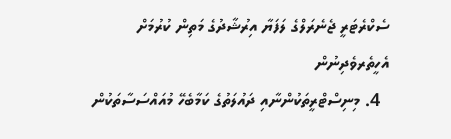ސެކްރެޓަރީ ޖެނެރަލްގެ ލަފަޔާ އިރުޝާދުގެ މަތިން ކުރުމަށް އެހީތެރވެދިނުން
  4. މިނިސްޓްރީތަކުންނާއި ދައުލަތުގެ ކަމާބެހޭ މުއައްސަސާތަކުން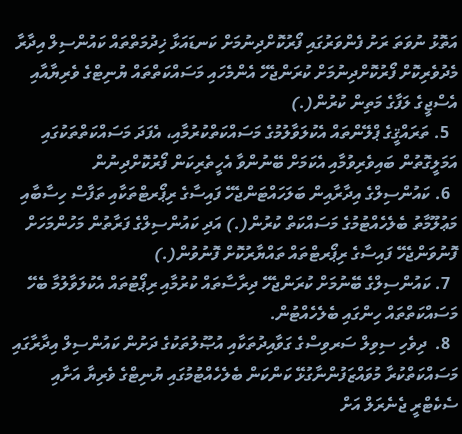އަތޮޅު ނުވަތަ ރަށު ފެންވަރުގައި ފޯރުކޮށްދިނުމަށް ކަނޑައަޅާ ޚިދުމަތްތައް ކައުންސިލް އިދާރާ މެދުވެރިކޮށް ފޯރުކޮށްދިނުމަށް ކުރަންޖެހޭ އެންމެހައި މަސައްކަތްތައް ޔުނިޓްގެ ވެރިޔާއާއި އެސްޖީގެ ލަފާގެ މަތިން ކުރުން(.)
  5. ތަރައްޤީގެ ޕްލޭންތައް އެކުލަވާލުމުގެ މަސައްކަތްކުރުމާއި، އެފަދަ މަސައްކަތްތަކުގައި އަމަލީގޮތުން ބައިވެރިވުމާއި އެކަމަށް ބޭނުންވާ އެހީތެރިކަން ފޯރުކޮށްދިނުން
  6. ކައުންސިލްގެ އިދާރާއިން ބަލަހައްޓަންޖެހޭ ފައިސާގެ ރިޕޯރޓްތަކާއި ތަފާސް ހިސާބާއި މަޢުލޫމާތު ބެލެހެއްޓުމުގެ މަސައްކަތް ކުރުން(.) އަދި ކައުންސިލްގެ ފަރާތުން މަހުންމަހަށް ފޮނުވަންޖެހޭ ފައިސާގެ ރިޕޯރޓްތައް ތައްޔާރުކޮށް ފޮނުވުން(.)
  7. ކައުންސިލްގެ ބޭނުމަށް ކުރަންޖެހޭ ދިރާސާތައް ކުރުމާއި ރިޕޯޓުތައް އެކުލަވާލުމާ ބެހޭ މަސައްކަތްތައް ހިންގައި ބެލެހެއްޓުން.
  8.  ދިވެހި ސިވިލް ސަރވިސްގެ ގަވާއިދުތަކާއި އުޞޫލުތަކުގެ ދަށުން ކައުންސިލް އިދާރާގައި މަސައްކަތްކުރާ މުވައްޒަފުންނާގުޅޭ ކަންކަން ބެލެހެއްޓުމުގައި ޔުނިޓްގެ ވެރިޔާ އަށާއި ސެކެޓްރީ ޖެނެރަލް އަށް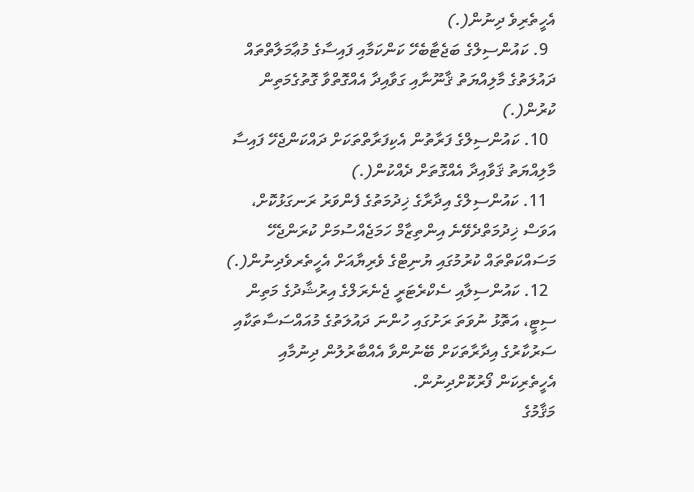އެހީތެރިވެ ދިނުން(.)
  9. ކައުންސިލްގެ ބަޖެޓާބެހޭ ކަންކަމާއި ފައިސާގެ މުޢާމަލާތްތައް ދައުލަތުގެ މާލިއްޔަތު ޤާނޫނާއި ގަވާއިދާ އެއްގޮތްވާ ގޮތުގެމަތިން ކުރުން(.)
  10. ކައުންސިލްގެ ފަރާތުން އެކިފަރާތްތަކަށް ދައްކަންޖެހޭ ފައިސާ މާލިއްޔަތު ޤަވާއިދާ އެއްގޮތަށް ދެއްކުން(.)
  11. ކައުންސިލްގެ އިދާރާގެ ޚިދުމަތުގެ ފެންވަރު ރަނގަޅުކޮށް، އަވަސް ޚިދުމަތްދެވޭނެ އިންތިޒާމް ހަމަޖެއްސުމަށް ކުރަންޖެހޭ މަސައްކަތްތައް ކުރުމުގައި ޔުނިޓްގެ ވެރިޔާއަށް އެހީތެރވެދިނުން(.)
  12. ކައުންސިލާއި ސެކްރެޓަރީ ޖެނެރަލްގެ އިރުޝާދުގެ މަތިން ސިޓީ، އަތޮޅު ނުވަތަ ރަށުގައި ހުންނަ ދައުލަތުގެ މުއައްސަސާތަކާއި ސަރުކާރުގެ އިދާރާތަކަށް ބޭނުންވާ އެއްބާރުލުން ދިނުމާއި އެހީތެރިކަން ފޯރުކޮށްދިނުން.
މަޤާމުގެ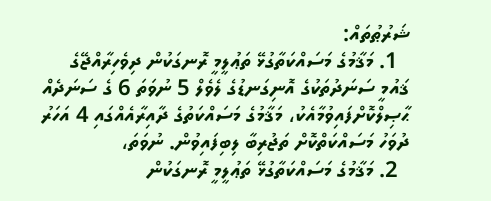ޝަރުޠުތައް:
  1. މަޤާމުގެ މަސައްކަތާގުޅޭ ތަޢުލީމީ ރޮނގަކުން ދިވެހިރާއްޖޭގެ ޤައުމީ ސަނަދުތަކުގެ އޮނިގަނޑުގެ ލެވެލް 5 ނުވަތަ 6 ގެ ސަނަދެއް ޙާޞިލްކޮށްފައިވުމާއެކު، މަޤާމުގެ މަސައްކަތުގެ ދާއިރާއެއްގައި 4 އަހަރު ދުވަހު މަސައްކަތްކޮށް ތަޖުރިބާ ލިބިފައިވުން. ނުވަތަ،
  2. މަޤާމުގެ މަސައްކަތާގުޅޭ ތަޢުލީމީ ރޮނގަކުން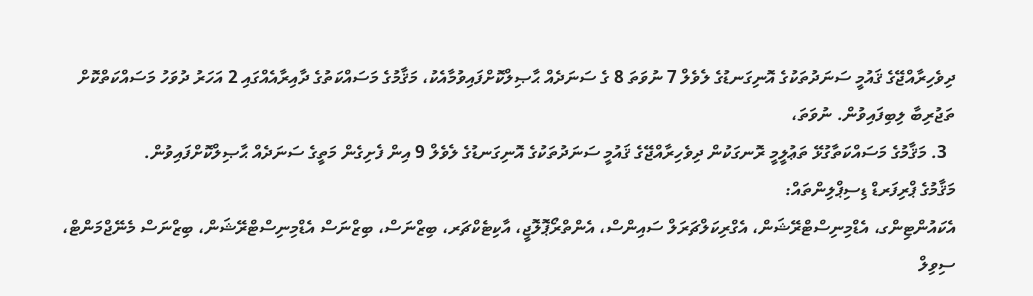ދިވެހިރާއްޖޭގެ ޤައުމީ ސަނަދުތަކުގެ އޮނިގަނޑުގެ ލެވެލް 7 ނުވަތަ 8 ގެ ސަނަދެއް ޙާޞިލްކޮށްފައިވުމާއެކު، މަޤާމުގެ މަސައްކަތުގެ ދާއިރާއެއްގައި 2 އަހަރު ދުވަހު މަސައްކަތްކޮށް ތަޖުރިބާ ލިބިފައިވުން. ނުވަތަ،
  3. މަޤާމުގެ މަސައްކަތާގުޅޭ ތަޢުލީމީ ރޮނގަކުން ދިވެހިރާއްޖޭގެ ޤައުމީ ސަނަދުތަކުގެ އޮނިގަނޑުގެ ލެވެލް 9 އިން ފެށިގެން މަތީގެ ސަނަދެއް ޙާޞިލްކޮށްފައިވުން.
މަޤާމުގެ ޕްރިފަރޑް ޑިސިޕްލިންތައް:
އެކައުންޓިންގ، އެޑްމިނިސްޓްރޭޝަން، އެގްރިކަލްޗަރަލް ސައިންސް، އެންތްރޯޕޮލޮޖީ، އާކިޓެކްޗަރ، ބިޒްނަސް، ބިޒްނަސް އެޑްމިނިސްޓްރޭޝަން، ބިޒްނަސް މެނޭޖްމަންޓް، ސިވިލް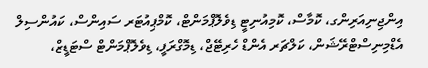އިންޖިނިއަރިންގ، ކޮމާސް، ކޮމިއުނިޓީ ޑިވެލޮޕްމަންޓް، ކޮމްޕިއުޓަރ ސައިންސް، ކައުންސިލް އެޑްމިނިސްޓްރޭޝަން، ކަލްޗަރ އެންޑް ހެރިޓޭޖް، ޑިމޮގްރަފީ، ޑިވެލޮޕްމަންޓް ސްޓަޑީޒް،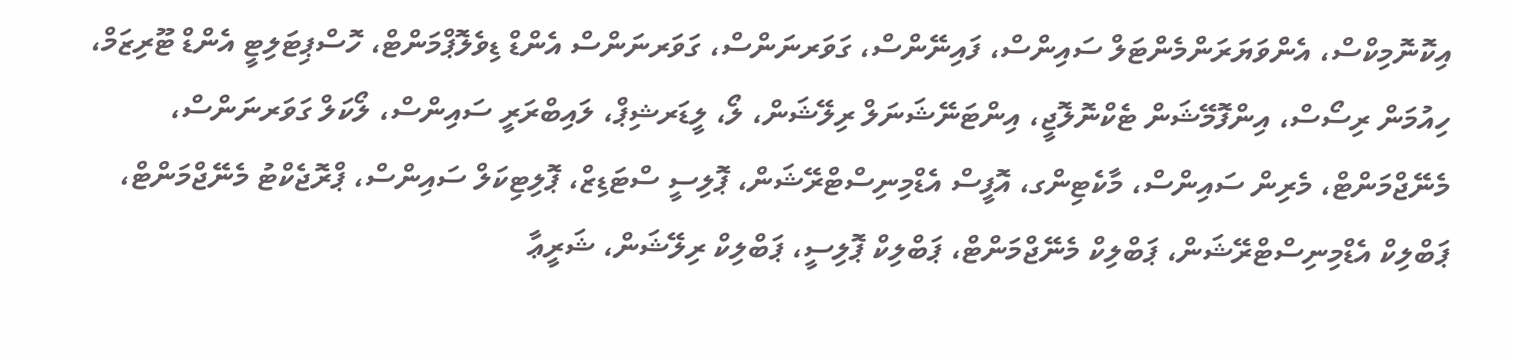އިކޮނޮމިކްސް، އެންވަޔަރަންމެންޓަލް ސައިންސް، ފައިނޭންސް، ގަވަރނަންސް، ގަވަރނަންސް އެންޑް ޑިވެލޮޕްމަންޓް، ހޮސްޕިޓަލިޓީ އެންޑް ޓޫރިޒަމް، ހިއުމަން ރިސޯސް، އިންފޮމޭޝަން ޓެކްނޮލޮޖީ، އިންޓަނޭޝަނަލް ރިލޭޝަން، ލޯ، ލީޑަރޝިޕް، ލައިބްރަރީ ސައިންސް، ލޯކަލް ގަވަރނަންސް، މެނޭޖްމަންޓް، މެރިން ސައިންސް، މާކެޓިންގ، އޮފީސް އެޑްމިނިސްޓްރޭޝަން، ޕޮލިސީ ސްޓަޑިޒް، ޕޮލިޓިކަލް ސައިންސް، ޕްރޮޖެކްޓު މެނޭޖްމަންޓް، ޕަބްލިކް އެޑްމިނިސްޓްރޭޝަން، ޕަބްލިކް މެނޭޖްމަންޓް، ޕަބްލިކް ޕޮލިސީ، ޕަބްލިކް ރިލޭޝަން، ޝަރީޢާ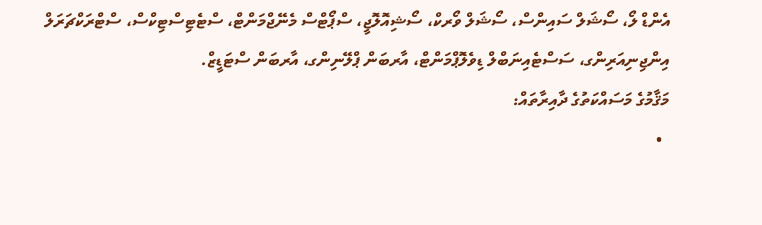އެންޑް ލޯ، ސޯޝަލް ސައިންސް، ސޯޝަލް ވޯރކް، ސޯޝިއޮލޮޖީ، ސްޕޯޓްސް މެނޭޖްމަންޓް، ސްޓެޓިސްޓިކްސް، ސްޓްރަކްޗަރަލް އިންޖިނިއަރިންގ، ސަސްޓެއިނަބްލް ޑިވެލޮޕްމަންޓް، އާރބަން ޕްލޭނިންގ، އާރބަން ސްޓަޑީޒް.
މަޤާމުގެ މަސައްކަތުގެ ދާއިރާތައް:
  •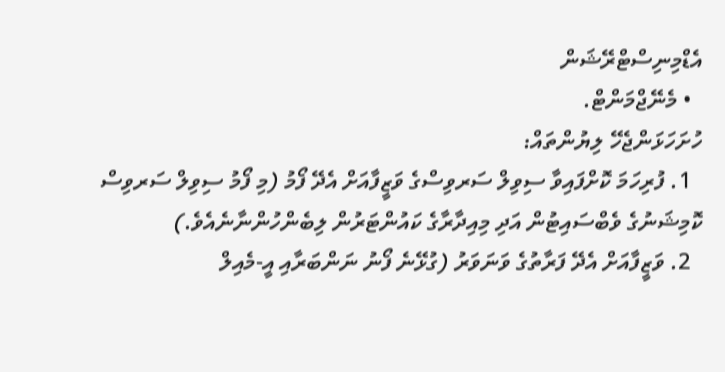އެޑްމިނިސްޓްރޭޝަން
  • މެނޭޖްމަންޓް.
ހުށަހަޅަންޖެހޭ ލިޔުންތައް:
  1. ފުރިހަމަ ކޮށްފައިވާ ސިވިލް ސަރވިސްގެ ވަޒީފާއަށް އެދޭ ފޯމު (މި ފޯމު ސިވިލް ސަރވިސް ކޮމިޝަނުގެ ވެބްސައިޓުން އަދި މިއިދާރާގެ ކައުންޓަރުން ލިބެންހުންނާނެއެވެ.)
  2. ވަޒީފާއަށް އެދޭ ފަރާތުގެ ވަނަވަރު (ގުޅޭނެ ފޯނު ނަންބަރާއި އީ-މެއިލް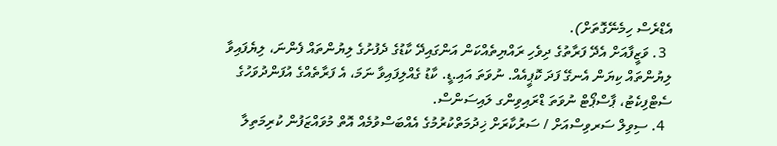އެޑްރެސް ހިމެނޭގޮތަށް).
  3. ވަޒީފާއަށް އެދޭ ފަރާތުގެ ދިވެހި ރައްޔިތެއްކަން އަންގައިދޭ ކާޑުގެ ދެފުށުގެ ލިޔުންތައް ފެންނަ، ލިޔެފައިވާ ލިޔުންތައް ކިޔަން އެނގޭ ފަދަ ކޮޕީއެއް. ނުވަތަ އައި.ޑީ. ކާޑު ގެއްލިފައިވާ ނަމަ، އެ ފަރާތެއްގެ އުފަންދުވަހުގެ ސެޓްފިކެޓު، ޕާސްޕޯޓް ނުވަތަ ޑްރައިވިންގ ލައިސަންސް.
  4. ސިވިލް ސަރވިސްއަށް / ސަރުކާރަށް ޚިދުމަތްކުރުމުގެ އެއްބަސްވުމެއް އޮތް މުވައްޒަފުން ކުރިމަތިލާ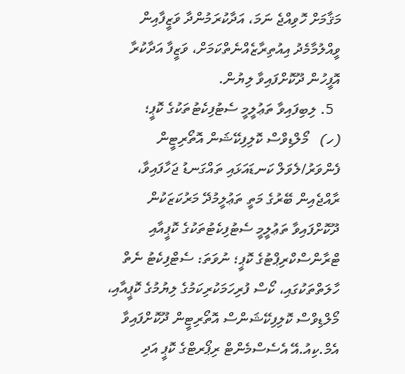މަޤާމަށް ހޮވިއްޖެ ނަމަ، އަދާކުރަމުންދާ ވަޒީފާއިން ވީއްލުމާމެދު އިއުތިރާޒެއްނެތްކަމަށް، ވަޒީފާ އަދާކުރާ އޮފީހުން ދޫކޮށްފައިވާ ލިޔުން.
  5. ލިބިފައިވާ ތަޢުލީމީ ސެޓުފިކެޓުތަކުގެ ކޮޕީ؛
(ހ)   މޯލްޑިވްސް ކޮލިފިކޭޝަން އޮތޯރިޓީން ފެންވަރު/ލެވަލް ކަނޑައަޅައި ތައްގަނޑު ޖަހާފައިވާ، ރާއްޖެއިން ބޭރުގެ މަތީ ތަޢުލީމުދޭ މަރުކަޒަކުން ދޫކޮށްފައިވާ ތަޢުލީމީ ސެޓުފިކެޓުތަކުގެ ކޮޕީއާއި ޓްރާންސްކްރިޕްޓުގެ ކޮޕީ؛ ނުވަތަ: ސެޓްފިކެޓު ނެތް ހާލަތްތަކުގައި، ކޯސް ފުރިހަމަކުރިކަމުގެ ލިޔުމުގެ ކޮޕީއާއި، މޯލްޑިވްސް ކޮލިފިކޭޝަންސް އޮތޯރިޓީން ދޫކޮށްފައިވާ އެމް.ކިއު.އޭ އެސެސްމެންޓް ރިޕޯރޓްގެ ކޮޕީ އަދި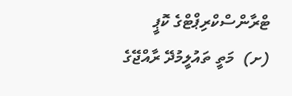ޓްރާންސްކްރިޕްޓްގެ ކޮޕީ
(ށ)  މަތީ ތައުލީމުދޭ ރާއްޖޭގެ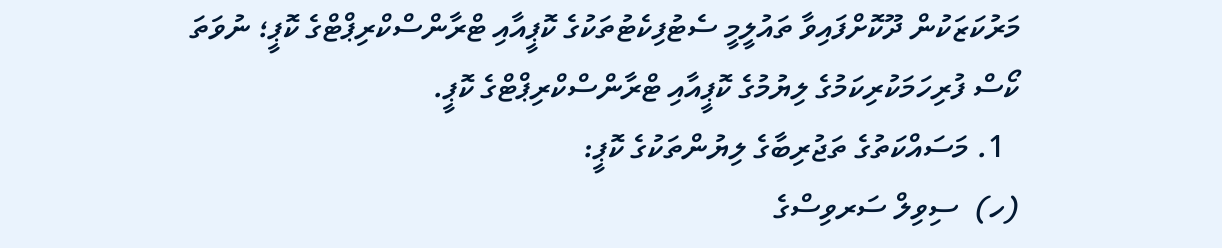މަރުކަޒަކުން ދޫކޮށްފައިވާ ތައުލީމީ ސެޓުފިކެޓުތަކުގެ ކޮޕީއާއި ޓްރާންސްކްރިޕްޓްގެ ކޮޕީ؛ ނުވަތަ ކޯސް ފުރިހަމަކުރިކަމުގެ ލިޔުމުގެ ކޮޕީއާއި ޓްރާންސްކްރިޕްޓްގެ ކޮޕީ.
  1. މަސައްކަތުގެ ތަޖުރިބާގެ ލިޔުންތަކުގެ ކޮޕީ:
(ހ)  ސިވިލް ސަރވިސްގެ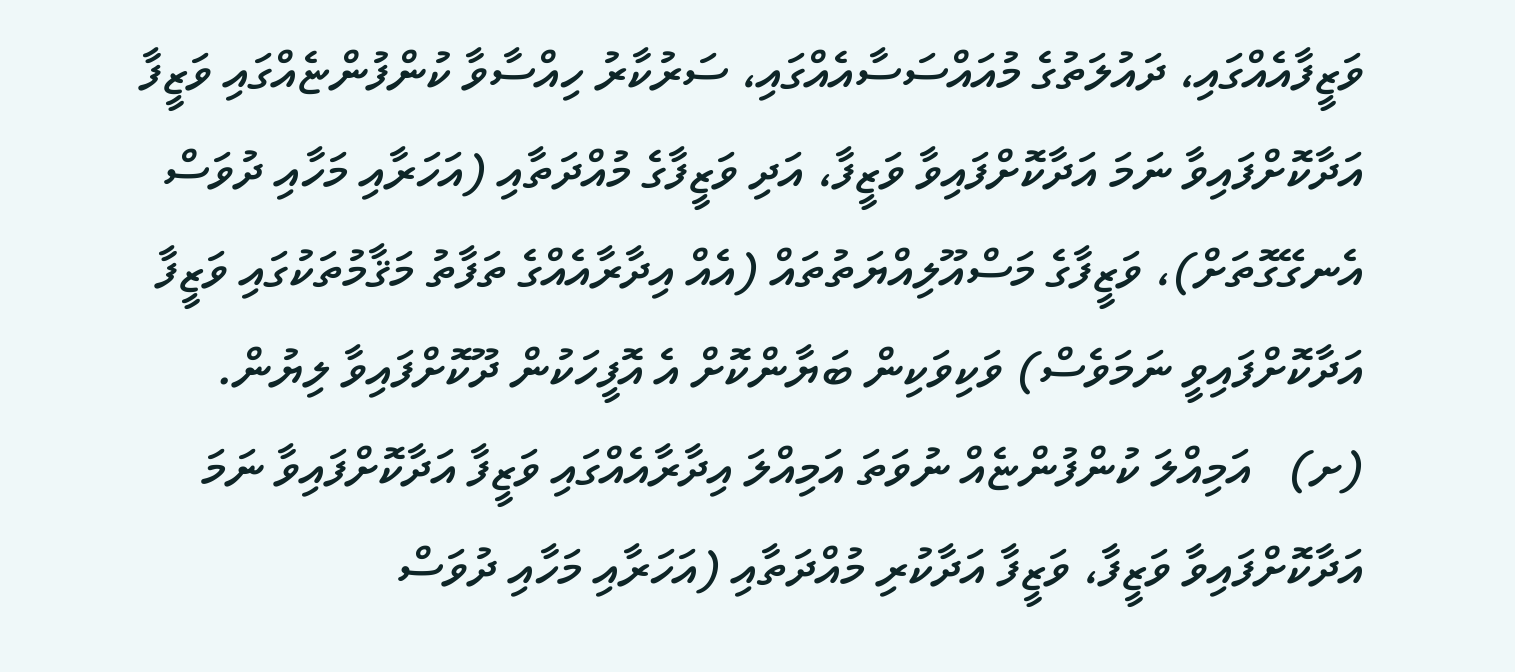ވަޒީފާއެއްގައި، ދައުލަތުގެ މުއައްސަސާއެއްގައި، ސަރުކާރު ހިއްސާވާ ކުންފުންޏެއްގައި ވަޒީފާ އަދާކޮށްފައިވާ ނަމަ އަދާކޮށްފައިވާ ވަޒީފާ، އަދި ވަޒީފާގެ މުއްދަތާއި (އަހަރާއި މަހާއި ދުވަސް އެނގޭގޮތަށް)، ވަޒީފާގެ މަސްއޫލިއްޔަތުތައް (އެއް އިދާރާއެއްގެ ތަފާތު މަޤާމުތަކުގައި ވަޒީފާ އަދާކޮށްފައިވީ ނަމަވެސް) ވަކިވަކިން ބަޔާންކޮށް އެ އޮފީހަކުން ދޫކޮށްފައިވާ ލިޔުން.
(ށ)   އަމިއްލަ ކުންފުންޏެއް ނުވަތަ އަމިއްލަ އިދާރާއެއްގައި ވަޒީފާ އަދާކޮށްފައިވާ ނަމަ އަދާކޮށްފައިވާ ވަޒީފާ، ވަޒީފާ އަދާކުރި މުއްދަތާއި (އަހަރާއި މަހާއި ދުވަސް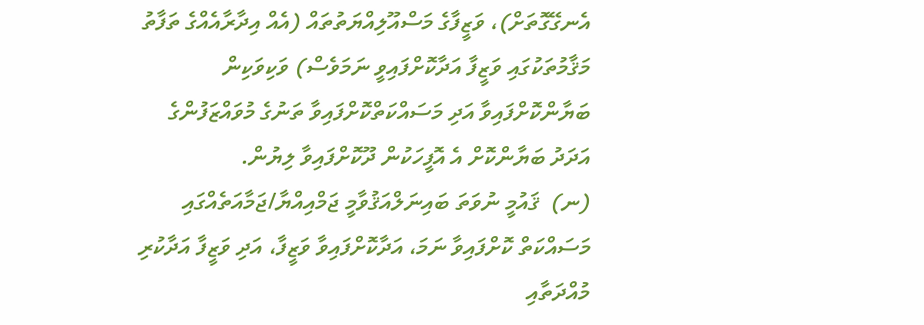އެނގޭގޮތަށް)، ވަޒީފާގެ މަސްއޫލިއްޔަތުތައް (އެއް އިދާރާއެއްގެ ތަފާތު މަޤާމުތަކުގައި ވަޒީފާ އަދާކޮށްފައިވީ ނަމަވެސް) ވަކިވަކިން ބަޔާންކޮށްފައިވާ އަދި މަސައްކަތްކޮށްފައިވާ ތަނުގެ މުވައްޒަފުންގެ އަދަދު ބަޔާންކޮށް އެ އޮފީހަކުން ދޫކޮށްފައިވާ ލިޔުން.
(ނ)  ޤައުމީ ނުވަތަ ބައިނަލްއަޤުވާމީ ޖަމްއިއްޔާ/ޖަމާއަތެއްގައި މަސައްކަތް ކޮށްފައިވާ ނަމަ، އަދާކޮށްފައިވާ ވަޒީފާ، އަދި ވަޒީފާ އަދާކުރި މުއްދަތާއި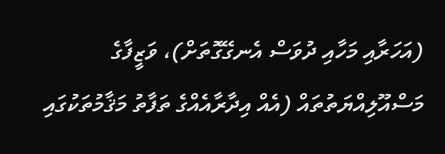(އަހަރާއި މަހާއި ދުވަސް އެނގޭގޮތަށް)، ވަޒީފާގެ މަސްއޫލިއްޔަތުތައް (އެއް އިދާރާއެއްގެ ތަފާތު މަޤާމުތަކުގައި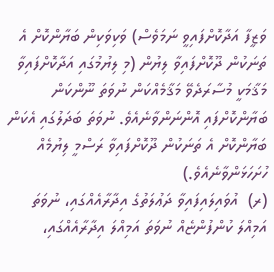ވަޒީފާ އަދާކޮށްފައިވީ ނަމަވެސް) ވަކިވަކިން ބަޔާންކޮށް އެ ތަނަކުން ދޫކޮށްފައިވާ ލިޔުން (މި ލިޔުމުގައި އަދާކޮށްފައިވާ މަޤާމަކީ މުސާރަދެވޭ މަޤާމެއްކަން ނުވަތަ ނޫންކަން ބަޔާންކޮށްފައި އޮންނަންވާނެއެވެ. ނުވަތަ ބަދަލުގައި އެކަން ބަޔާންކޮށް އެ ތަނަކުން ދޫކޮށްފައިވާ ރަސްމީ ލިޔުމެއް ހުށަހަޅަންވާނެއެވެ.)
(ރ)  އުވައިލައިފައިވާ ދަޢުލަތުގެ އިދާރާއެއްގައި، ނުވަތަ އަމިއްލަ ކުންފުންޏެއް ނުވަތަ އަމިއްލަ އިދާރާއެއްގައި،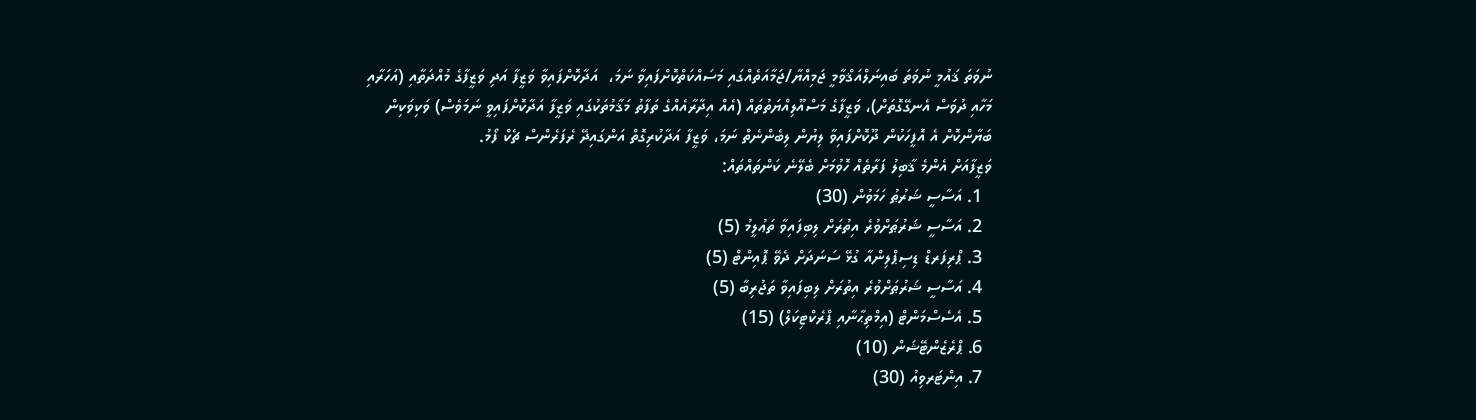ނުވަތަ ޤައުމީ ނުވަތަ ބައިނަލްއަޤްވާމީ ޖަމިއްޔާ/ޖަމާއަތެއްގައި މަސައްކަތްކޮށްފައިވާ ނަމަ،  އަދާކޮށްފައިވާ ވަޒީފާ އަދި ވަޒީފާގެ މުއްދަތާއި (އަހަރާއި މަހާއި ދުވަސް އެނގޭގޮތަށް)، ވަޒީފާގެ މަސްއޫލިއްޔަތުތައް (އެއް އިދާރާއެއްގެ ތަފާތު މަޤާމުތަކުގައި ވަޒީފާ އަދާކޮށްފައިވީ ނަމަވެސް) ވަކިވަކިން ބަޔާންކޮށް އެ އޮފީހަކުން ދޫކޮށްފައިވާ ލިޔުން ލިބެންނެތް ނަމަ، ވަޒީފާ އަދާކުރިގޮތް އަންގައިދޭ ރެފަރެންސް ޗެކް ފޯމު.
ވަޒީފާއަށް އެންމެ ޤާބިލު ފަރާތެއް ހޮވުމަށް ބެލޭނެ ކަންތައްތައް:
  1. އަސާސީ ޝަރުޠު ހަމަވުން (30)
  2. އަސާސީ ޝަރުޠަށްވުރެ އިތުރަށް ލިބިފައިވާ ތަޢުލީމު (5)
  3. ޕްރިފަރޑް ޑިސިޕްލިންއާ ގުޅޭ ސަނަދަށް ދެވޭ ޕޮއިންޓް (5)
  4. އަސާސީ ޝަރުޠަށްވުރެ އިތުރަށް ލިބިފައިވާ ތަޖުރިބާ (5)
  5. އެސެސްމަންޓް (އިމްތިޙާނާއި ޕްރެކްޓިކަލް) (15)
  6. ޕްރެޒެންޓޭޝަން (10)
  7. އިންޓަރވިއު (30)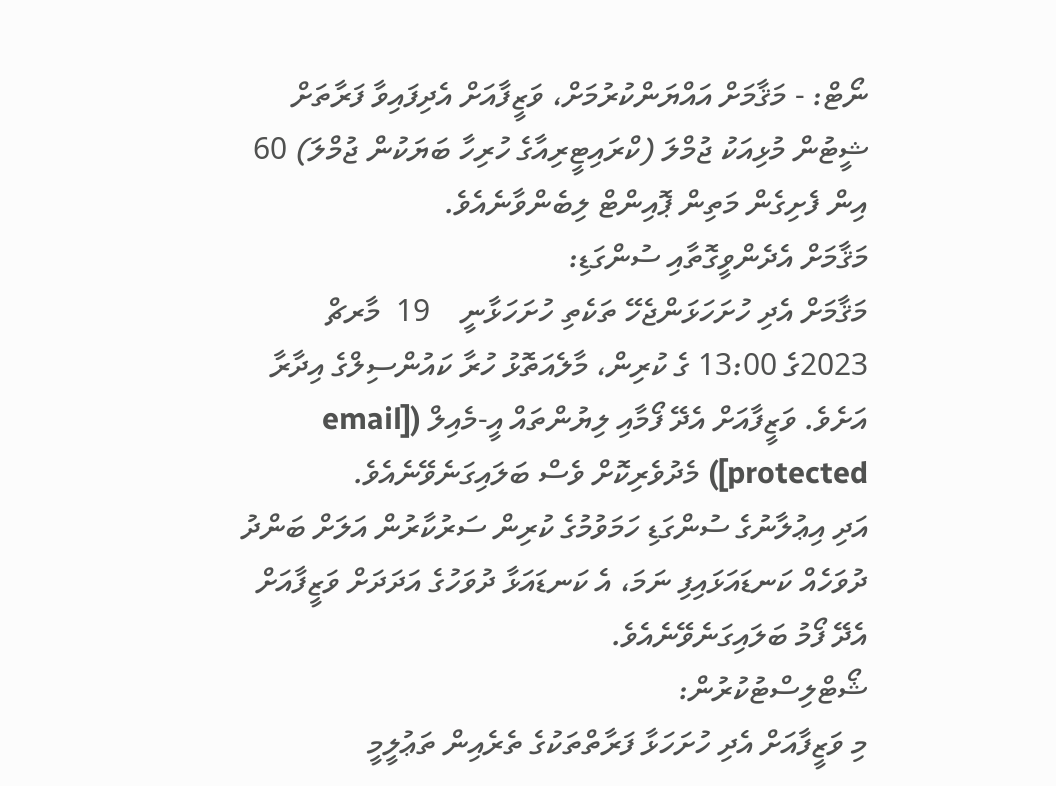ނޯޓް: - މަޤާމަށް އައްޔަންކުރުމަށް، ވަޒީފާއަށް އެދިފައިވާ ފަރާތަށް  ޝީޓުން މުޅިއަކު ޖުމްލަ (ކްރައިޓީރިއާގެ ހުރިހާ ބަޔަކުން ޖުމްލަ) 60 އިން ފެށިގެން މަތިން ޕޮއިންޓް ލިބެންވާނެއެވެ.
މަޤާމަށް އެދެންވީގޮތާއި ސުންގަޑި:
މަޤާމަށް އެދި ހުށަހަޅަންޖެހޭ ތަކެތި ހުށަހަޅާނީ    19  މާރޗް  2023ގެ 13:00 ގެ ކުރިން، މާލެއަތޮޅު ހުރާ ކައުންސިލްގެ އިދާރާ އަށެވެ. ވަޒީފާއަށް އެދޭ ފޯމާއި ލިޔުންތައް އީ-މެއިލް ([email protected]) މެދުވެރިކޮށް ވެސް ބަލައިގަނެވޭނެއެވެ.
އަދި އިޢުލާނުގެ ސުންގަޑި ހަމަވުމުގެ ކުރިން ސަރުކާރުން އަލަށް ބަންދު ދުވަހެއް ކަނޑައަޅައިފި ނަމަ، އެ ކަނޑައަޅާ ދުވަހުގެ އަދަދަށް ވަޒީފާއަށް އެދޭ ފޯމު ބަލައިގަނެވޭނެއެވެ.
ޝޯޓްލިސްޓުކުރުން:
މި ވަޒީފާއަށް އެދި ހުށަހަޅާ ފަރާތްތަކުގެ ތެރެއިން ތަޢުލީމީ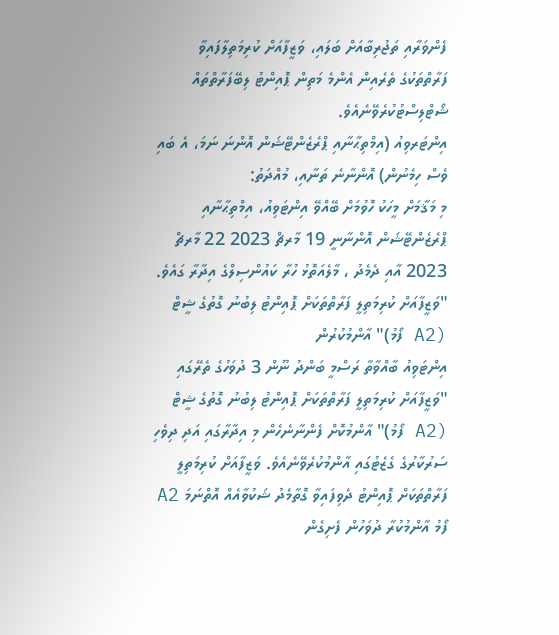ފެންވަރާއި ތަޖުރިބާއަށް ބަލައި، ވަޒީފާއަށް ކުރިމަތިލާފައިވާ ފަރާތްތަކުގެ ތެރެއިން އެންމެ މަތިން ޕޮއިންޓު ލިބޭފަރާތްތައް ޝޯޓްލިސްޓުކުރެވޭނެއެވެ.
އިންޓަރވިއު (އިމްތިޙާނާއި ޕްރެޒެންޓޭޝަން އޮންނަ ނަމަ، އެ ބައި ވެސް ހިމެނުން) އޮންނާނެ ތަނާއި، މުއްދަތު:
މި މަޤާމަށް މީހަކު ހޮވުމަށް ބޭއްވޭ އިންޓަވިއު، އިމްތިޙާނާއި ޕްރެޒެންޓޭޝަން އޮންނާނީ 19 މާރޗް 2023 22 މާރޗް 2023 އާއި ދެމެދު ، މާލެއަތޮޅު ހުރާ ކައުންސިލްގެ އިދާރާ ގައެވެ.
"ވަޒީފާއަށް ކުރިމަތިލީ ފަރާތްތަކަށް ޕޮއިންޓު ލިބުނު ގޮތުގެ ޝީޓް (A2 ފޯމު)" އާންމުކުރުން
އިންޓަވިއު ބާއްވާތާ ރަސްމީ ބަންދު ނޫން 3 ދުވަހުގެ ތެރޭގައި "ވަޒީފާއަށް ކުރިމަތިލީ ފަރާތްތަކަށް ޕޮއިންޓު ލިބުނު ގޮތުގެ ޝީޓް (A2 ފޯމު)" އާންމުކޮށް ފެންނާނެހެން މި އިދާރާގައި އަދި ދިވެހި ސަރުކާރުގެ ގެޒެޓުގައި އާންމުކުރެވޭނެއެވެ. ވަޒީފާއަށް ކުރިމަތިލީ ފަރާތްތަކަށް ޕޮއިންޓު ދެވިފައިވާ ގޮތާމެދު ޝަކުވާއެއް އޮތްނަމަ A2 ފޯމު އާންމުކުރާ ދުވަހުން ފެށިގެން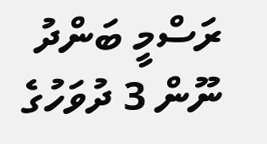ރަސްމީ ބަންދު ނޫން 3 ދުވަހުގެ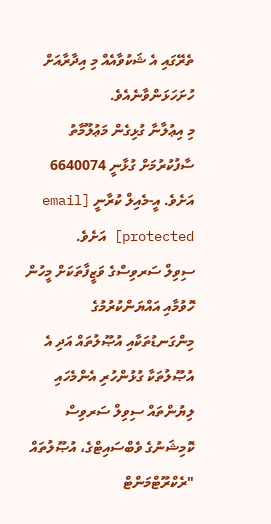ތެރޭގައި އެ ޝަކުވާއެއް މި އިދާރާއަށް ހުށަހަޅަންވާނެއެވެ.
މި އިޢުލާނާ ގުޅިގެން މަޢުލޫމާތު ސާފުކުރުމަށް ގުޅާނީ 6640074 އަށެވެ. އީ-މެއިލް ކުރާނީ [email protected] އަށެވެ.
ސިވިލް ސަރވިސްގެ ވަޒީފާތަކަށް މީހުން ހޮވުމާއި އައްޔަންކުރުމުގެ މިންގަނޑުތަކާއި އުޞޫލުތައް އަދި އެ އުޞޫލުތަކާ ގުޅުންހުރި އެންމެހައި ލިޔުންތައް ސިވިލް ސަރވިސް ކޮމިޝަނުގެ ވެބްސައިޓްގެ، އުޞޫލުތައް  "ރެކްރޫޓްމަންޓް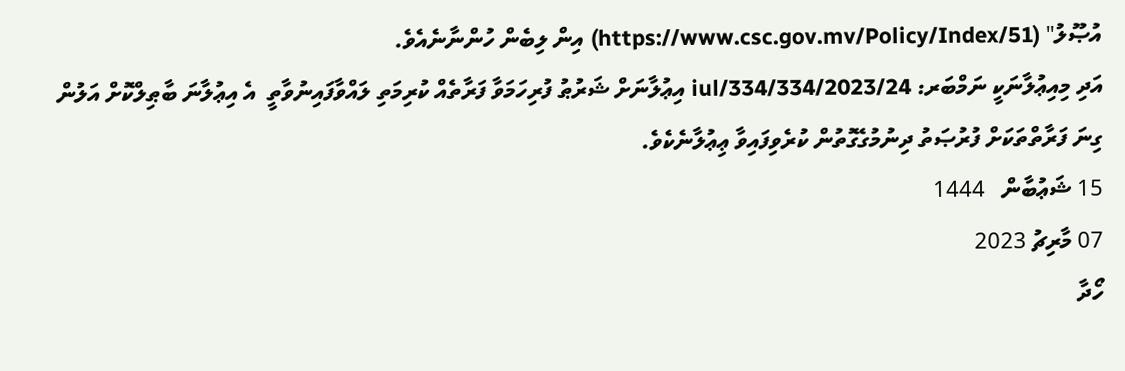އުޞޫލު" (https://www.csc.gov.mv/Policy/Index/51) އިން ލިބެން ހުންނާނެއެވެ.
އަދި މިއިޢުލާނަކީ ނަމްބަރ: iul/334/334/2023/24 އިޢުލާނަށް ޝަރުޠު ފުރިހަމަވާ ފަރާތެއް ކުރިމަތި ލައްވާފައިނުވާތީ  އެ އިޢުލާނަ ބާޠިލްކޮށް އަލުން ގިނަ ފަރާތްތަކަށް ފުރުޞަތު ދިނުމުގެގޮތުން ކުރެވިފައިވާ ޢިޢުލާނެކެވެ.
15 ޝަޢުބާން   1444
07 މާރިޗު 2023
ހޯދާ